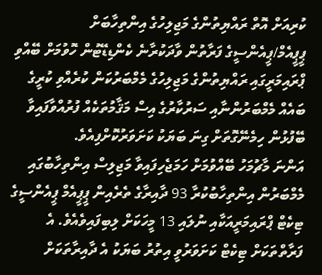ކުރިއަށް އޮތް ރައްޔިތުންގެ މަޖިލިހުގެ އިންތިހާބަށް ޕީޕީއެމް/ޕީއެންސީގެ ފަރާތުން ވާދަކުރާނެ ކެންޑިޑޭޓުން ހޮވުމަށް ބޭއްވި ޕްރައިމަރީގައި ރައްޔިތުންގެ މަޖިލިހުގެ މެމްބަރުކަން ކުރެއްވި ކުރީގެ ބައެއް މެމްބަރުންނާއި ސަރުކާރުގެ އިސް މަޤާމުތަކެއް ފުރުއްވާފައިވާ ބޭފުޅުން ހިމެނޭގޮތަށް ގިނަ ބަޔަކު ކަށަވަރުކޮށްފިއެވެ.
އަންނަ މާޗުމަހު ބޭއްވުމަށް ހަމަޖެހިފައިވާ މަޖިލިސް އިންތިހާބުގައި މެމްބަރުން އިންތިހާބުކުރާ 93 ދާއިރާގެ ތެރެއިން ޕީޕީއެމް ޕީއެންސީގެ ޓިކެޓް ޕްރައިމަރީއަކާއި ނުލައި 13 މީހަކަށް ލިބިފައިވެއެވެ. އެ ފަރާތްތަކަށް ޓިކެޓް ކަށަވަރުވީ އިތުރު ބަޔަކު އެ ދާއިރާތަކަށް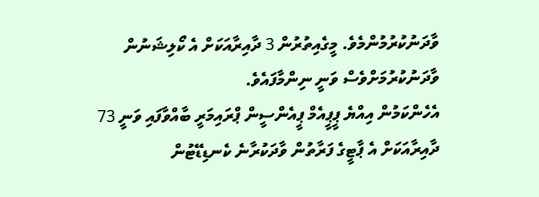ވާދަނުކުރުމުންމެވެ. މީގެއިތުރުން 3 ދާއިރާއަކަށް އެ ކޯލިޝަނުން ވާދަނުކުރުމަށްވެސް ވަނީ ނިންމާފައެވެ.
އެހެންކަމުން އިއްޔެ ޕީޕީއެމް ޕީއެންސީން ޕްރައިމަރީ ބާއްވާފައި ވަނީ 73 ދާއިރާއަކަށް އެ ޕާޓީގެ ފަރާތުން ވާދަކުރާނެ ކެނޑިޑޭޓުން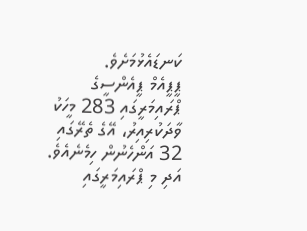ކަނޑައެޅުމަށެވެ.
ޕީޕީއެމް ޕީއެންސީގެ ޕްރައިމަރީގައި 283 މީހަކު ވާދަކުރިއިރު، އޭގެ ތެރޭގައި 32 އަންހެނުން ހިމެނެއެވެ. އަދި މި ޕްރައިމަރީގައި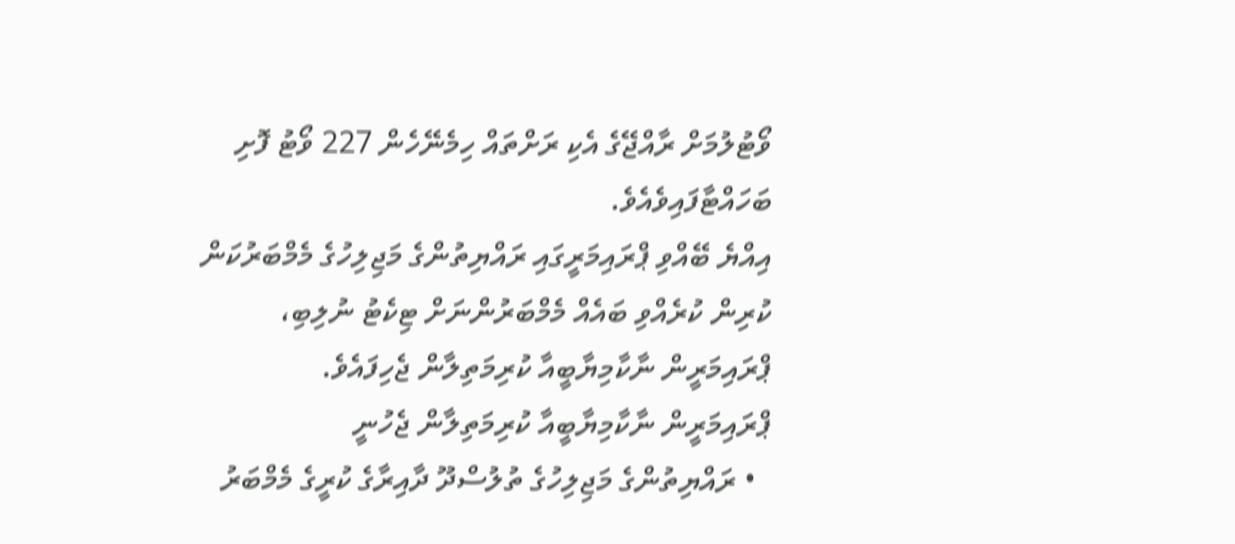ވޯޓުލުމަށް ރާއްޖޭގެ އެކި ރަށްތައް ހިމެނޭހެން 227 ވޯޓު ފޮށި ބަހައްޓާފައިވެއެވެ.
އިއްޔެ ބޭއްވި ޕްރައިމަރީގައި ރައްޔިތުންގެ މަޖިލިހުގެ މެމްބަރުކަން ކުރިން ކުރެއްވި ބައެއް މެމްބަރުންނަށް ޓިކެޓު ނުލިބި، ޕްރައިމަރީން ނާކާމިޔާބީއާ ކުރިމަތިލާން ޖެހިފައެވެ.
ޕްރައިމަރީން ނާކާމިޔާބީއާ ކުރިމަތިލާން ޖެހުނީ
  • ރައްޔިތުންގެ މަޖިލިހުގެ ތުލުސްދޫ ދާއިރާގެ ކުރީގެ މެމްބަރު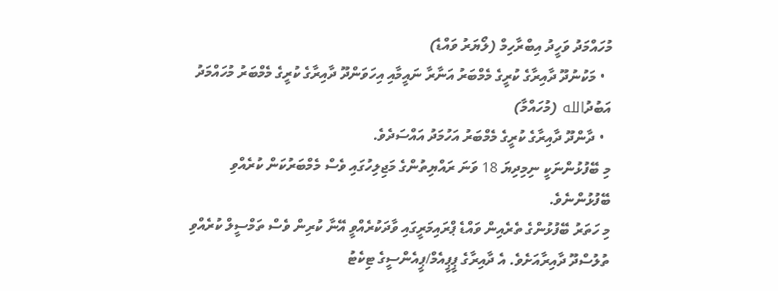މުހައްމަދު ވަހީދު އިބްރާހިމް (ލޯޔަރު ވައްޑެ)
  • މަކުނުދޫ ދާއިރާގެ ކުރީގެ މެމްބަރު އަނާރާ ނައީމާއި އިހަވަންދޫ ދާއިރާގެ ކުރީގެ މެމްބަރު މުހައްމަދު އަބުދުالله (މުހައްމާ)
  • ދާންދޫ ދާއިރާގެ ކުރީގެ މެމްބަރު އަހުމަދު އައްސަދެވެ.
މި ބޭފުޅުންނަކީ ނިމިދިޔަ 18 ވަނަ ރައްޔިތުންގެ މަޖިލިހުގައި ވެސް މެމްބަރުކަން ކުރެއްވި ބޭފުޅުންނެވެ.
މި ހަތަރު ބޭފުޅުންގެ ތެރެއިން ވައްޑެ ޕްރައިމަރީގައި ވާދަކުރެއްވީ އޭނާ ކުރިން ވެސް ތަމްސީލް ކުރެއްވި ތުލުސްދޫ ދާއިރާއަށެވެ. އެ ދާއިރާގެ ޕީޕީއެމް/ޕީއެންސީގެ ޓިކެޓު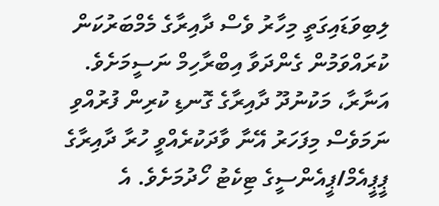ލިބިވަޑައިގަތީ މިހާރު ވެސް ދާއިރާގެ މެމްބަރުކަން ކުރައްވަމުން ގެންދަވާ އިބްރާހިމް ނަސީމަށެވެ.
އަނާރާ، މަކުނުދޫ ދާއިރާގެ ގޮނޑި ކުރިން ފުރުއްވި ނަމަވެސް މިފަހަރު އޭނާ ވާދަކުރެއްވީ ހުރާ ދާއިރާގެ ޕީޕީއެމް/ޕީއެންސީގެ ޓިކެޓު ހޯދުމަށެވެ. އެ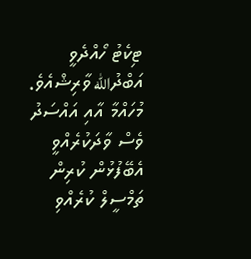ޓިކެޓު ހޯއްދެވީ އަބްދުالله ވާރިޝްއެވެ.
މުހައްމާ އާއި އައްސަދު ވެސް ވާދަކުރެއްވީ އެބޭފުޅުން ކުރިން ތަމްސީލް ކުރެއްވި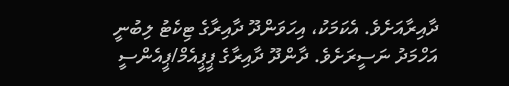ދާއިރާއަށެވެ. އެކަމަކު، އިހަވަންދޫ ދާއިރާގެ ޓިކެޓު ލިބުނީ އަހްމަދު ނަސީރަށެވެ. ދާންދޫ ދާއިރާގެ ޕީޕީއެމް/ޕީއެންސީ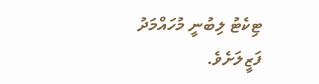ޓިކެޓު ލިބުނީ މުހައްމަދު ފަޒީލަށެވެ.